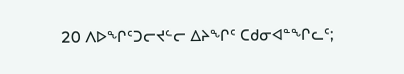20 ᐱᐅᖏᑦᑐᓕᔪᓪᓕ ᐃᔨᖏᑦ ᑕᑯᓂᐊᓐᖏᓚᑦ;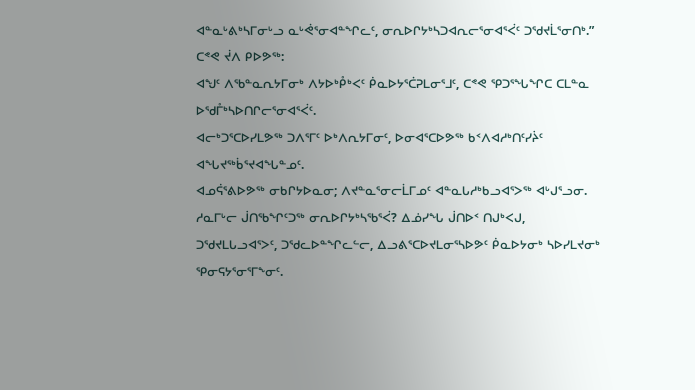ᐊᓐᓇᒡᕕᒃᓴᒥᓂᒡᓗ ᓇᒡᕚᕐᓂᐊᓐᖏᓚᑦ, ᓂᕆᐅᒋᔭᒃᓴᑐᐊᕆᓕᕐᓂᐊᕐᐹᑦ ᑐᖁᔪᒫᕐᓂᑎᒃ.”
ᑕᕝᕙ ᔫᐱ ᑭᐅᕗᖅ:
ᐊᖑᑦ ᐱᖃᓐᓇᕆᔭᒥᓂᒃ ᐱᔭᐅᒃᑬᒃᐸᑦ ᑮᓇᐅᔭᕐᑖᕈᒪᓂᕐᒧᑦ, ᑕᕝᕙ ᕿᑐᕐᖓᖏᑕ ᑕᒪᓐᓇ ᐅᖁᒤᒃᓴᐅᑎᒋᓕᕐᓂᐊᕐᐹᑦ.
ᐊᓕᒃᑐᕐᑕᐅᓯᒪᕗᖅ ᑐᐱᕐᒥᑦ ᐅᒃᐱᕆᔭᒥᓂᑦ, ᐅᓂᐊᕐᑕᐅᕗᖅ ᑲᑉᐱᐊᓱᒃᑎᑦᓯᔩᑦ ᐊᖓᔪᖅᑳᕐᔪᐊᖓᓐᓄᑦ.
ᐊᓄᕌᕐᕕᐅᕗᖅ ᓂᑲᒋᔭᐅᓇᓂ; ᐱᔪᓐᓇᕐᓂᓕᒫᒥᓄᑦ ᐊᓐᓇᒐᓱᒃᑲᓗᐊᕐᐳᖅ ᐊᒡᒍᕐᓗᓂ.
ᓱᓇᒥᒡᓕ ᒎᑎᖃᖏᑦᑐᖅ ᓂᕆᐅᒋᔭᒃᓴᖃᕐᐹ? ᐃᓅᓯᖓ ᒎᑎᐅᑉ ᑎᒍᒃᐸᒍ,
ᑐᖁᔪᒪᒐᓗᐊᕐᐳᑦ, ᑐᖁᓚᐅᓐᖏᓚᓪᓕ, ᐃᓗᕕᕐᑕᐅᔪᒪᓂᕐᓴᐅᕗᑦ ᑮᓇᐅᔭᓂᒃ ᓴᐅᓯᒪᔪᓂᒃ ᕿᓂᕋᔭᕐᓂᕐᒥᖕᓂᑦ.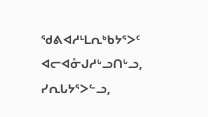ᖁᕕᐊᓱᒻᒪᕆᒃᑲᔭᕐᐳᑦ ᐊᓕᐊᓁᒍᓱᒡᓗᑎᒡᓗ, ᓯᕆᒐᔭᕐᐳᓪᓗ,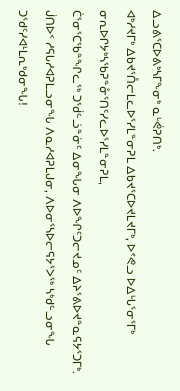ᐃᓗᕕᕐᑕᐅᕕᒃᓴᒥᖕᓂᒃ ᓇᒡᕚᕈᑎᒃ.
ᐊᒃᓱᔪᒥᒃ ᐃᑲᔪᕐᑍᓕᒪᓚᐅᕐᓯᒪᓐᓂᕈᒪ ᐃᑲᔪᕐᑕᐅᔪᒪᔪᒥᒃ, ᐅᕝᕙᓗ ᐅᐃᒡᒐᕐᓂᕐᒥᒃ ᓂᕆᐅᒋᔭᒃᓴᖃᕈᓐᓁᕐᑎᑦᓯᓚᐅᕐᓯᒪᓐᓂᕈᒪ,
ᑖᕐᓂᕐᑕᖃᓐᖏᓚᖅ ᑐᖂᓪᓘᓐᓃᑦ ᐃᓂᖓᓂ ᐱᐅᖏᑦᑐᓕᔪᓄᑦ ᐃᔨᕐᕕᐅᔪᓐᓇᕋᔭᕐᑐᒥᒃ.
ᒎᑎᐅᑉ ᓱᕋᒐᓱᐊᕈᒪᓗᓂᖓ ᐱᓇᓱᐊᕈᒪᒍᓂ, ᐱᐅᓂᕐᓴᐅᓕᕋᔭᕐᐳᖅ ᓴᒃᑯᓪᓗᓂᖓ ᑐᖁᑦᓯᐊᒻᒪᕆᒃᑯᓂᖓ!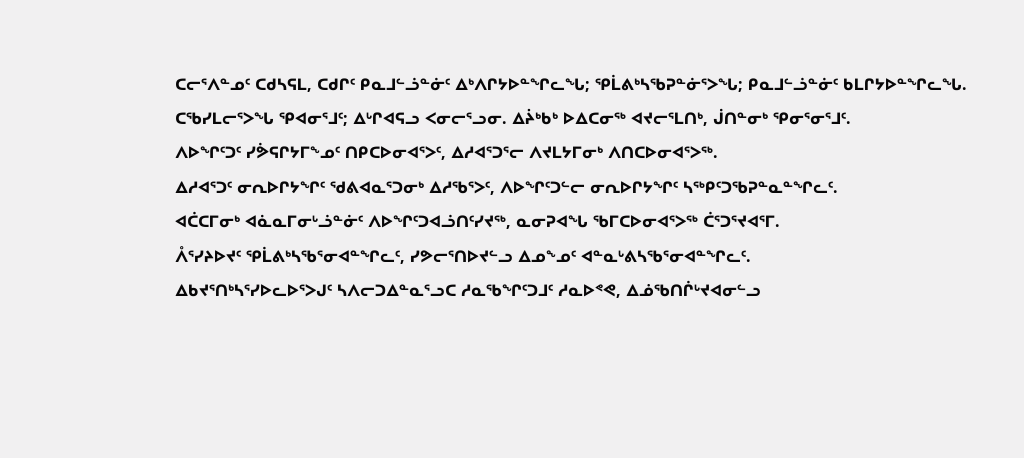ᑕᓕᕐᐱᓐᓄᑦ ᑕᑯᓴᕋᒪ, ᑕᑯᒋᑦ ᑭᓇᒧᓪᓘᓐᓃᑦ ᐃᒃᐱᒋᔭᐅᓐᖏᓚᖓ; ᕿᒫᕕᒃᓴᖃᕈᓐᓃᕐᐳᖓ; ᑭᓇᒧᓪᓘᓐᓃᑦ ᑲᒪᒋᔭᐅᓐᖏᓚᖓ.
ᑕᖃᓯᒪᓕᕐᐳᖓ ᕿᐊᓂᕐᒧᑦ; ᐃᒡᒋᐊᕋᓗ ᐸᓂᓕᕐᓗᓂ. ᐃᔩᒃᑲᒃ ᐅᐃᑕᓂᖅ ᐊᔪᓕᕐᒪᑎᒃ, ᒎᑎᓐᓂᒃ ᕿᓂᕐᓂᕐᒧᑦ.
ᐱᐅᖏᑦᑐᑦ ᓯᕘᕋᒋᔭᒥᖕᓄᑦ ᑎᑭᑕᐅᓂᐊᕐᐳᑦ, ᐃᓱᐊᕐᑐᕐᓕ ᐱᔪᒪᔭᒥᓂᒃ ᐱᑎᑕᐅᓂᐊᕐᐳᖅ.
ᐃᓱᐊᕐᑐᑦ ᓂᕆᐅᒋᔭᖏᑦ ᖁᕕᐊᓇᕐᑐᓂᒃ ᐃᓱᖃᕐᐳᑦ, ᐱᐅᖏᑦᑐᓪᓕ ᓂᕆᐅᒋᔭᖏᑦ ᓴᖅᑭᑦᑐᖃᕈᓐᓇᓐᖏᓚᑦ.
ᐊᑖᑕᒥᓂᒃ ᐊᓈᓇᒥᓂᒡᓘᓐᓃᑦ ᐱᐅᖏᑦᑐᐊᓘᑎᑦᓯᔪᖅ, ᓇᓂᕈᐊᖓ ᖃᒥᑕᐅᓂᐊᕐᐳᖅ ᑖᕐᑐᕐᔪᐊᕐᒥ.
ᐰᕐᓯᔨᐅᔪᑦ ᕿᒫᕕᒃᓴᖃᕐᓂᐊᓐᖏᓚᑦ, ᓯᕗᓕᕐᑎᐅᔪᓪᓗ ᐃᓄᖕᓄᑦ ᐊᓐᓇᒡᕕᓴᖃᕐᓂᐊᓐᖏᓚᑦ.
ᐃᑲᔪᕐᑎᒃᓴᕐᓯᐅᓚᐅᕐᐳᒍᑦ ᓴᐱᓕᑐᐃᓐᓇᕐᓗᑕ ᓱᓇᖃᖏᑦᑐᒧᑦ ᓱᓇᐅᕝᕙ, ᐃᓅᖃᑎᒌᒡᔪᐊᓂᓪᓗ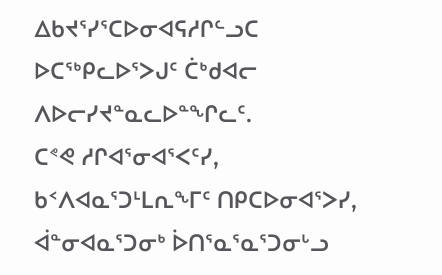ᐃᑲᔪᕐᓯᕐᑕᐅᓂᐊᕋᓱᒋᓪᓗᑕ ᐅᑕᖅᑭᓚᐅᕐᐳᒍᑦ ᑖᒃᑯᐊᓕ ᐱᐅᓕᓯᔪᓐᓇᓚᐅᓐᖏᓚᑦ.
ᑕᕝᕙ ᓱᒋᐊᕐᓂᐊᕐᐸᑦᓯ, ᑲᑉᐱᐊᓇᕐᑐᒻᒪᕆᖕᒥᑦ ᑎᑭᑕᐅᓂᐊᕐᐳᓯ, ᐋᓐᓂᐊᓇᕐᑐᓂᒃ ᐆᑎᕐᓇᕐᓇᕐᑐᓂᒡᓗ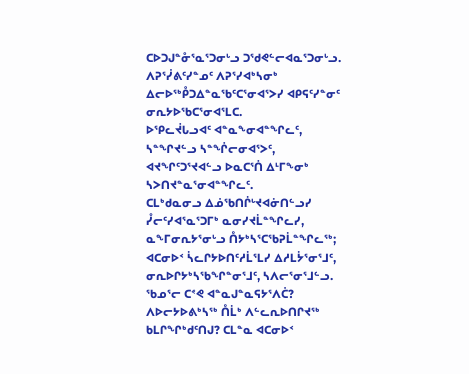ᑕᐅᑐᒍᓐᓁᕐᓇᕐᑐᓂᒡᓗ ᑐᖁᕙᓪᓕᐊᓇᕐᑐᓂᒡᓗ. ᐱᕈᕐᓰᕕᑦᓯᓐᓄᑦ ᐱᕈᕐᓯᐊᒃᓴᓂᒃ ᐃᓕᐅᖅᑬᑐᐃᓐᓇᖃᑦᑕᕐᓂᐊᕐᐳᓯ ᐊᑭᕋᑦᓯᓐᓂᑦ ᓂᕆᔭᐅᖃᑕᕐᓂᐊᕐᒪᑕ.
ᐅᕿᓚᔫᒐᓗᐊᑦ ᐊᓐᓇᖕᓂᐊᓐᖏᓚᑦ, ᓴᓐᖏᔪᓪᓗ ᓴᓐᖐᓕᓂᐊᕐᐳᑦ, ᐊᔪᖏᑦᑐᕐᔪᐊᓪᓗ ᐅᓇᑕᕐᑏ ᐃᒻᒥᖕᓂᒃ ᓴᐳᑎᔪᓐᓇᕐᓂᐊᓐᖏᓚᑦ.
ᑕᒪᒃᑯᓇᓂᓗ ᐃᓅᖃᑎᒌᒡᔪᐊᓃᑎᓪᓗᓯ ᓮᓕᑦᓯᐊᕐᓇᕐᑐᒥᒃ ᓇᓂᓯᔪᒫᓐᖏᓚᓯ, ᓇᖕᒥᓂᕆᔭᕐᓂᒡᓗ ᑍᔭᒃᓴᕐᑕᖃᕈᒫᓐᖏᓚᖅ; ᐊᑕᓂᐅᑉ ᓵᓚᒋᔭᐅᑎᑦᓱᒫᕐᒪᓯ ᐃᓱᒪᔮᕐᓂᕐᒧᑦ, ᓂᕆᐅᒋᔭᒃᓴᖃᖏᓐᓂᕐᒧᑦ, ᓴᐱᓕᕐᓂᕐᒧᓪᓗ.
ᖃᓄᕐᓕ ᑕᕝᕙ ᐊᓐᓇᒍᓐᓇᕋᔭᕐᐱᑖ? ᐱᐅᓕᔭᐅᕕᒃᓴᖅ ᑍᒫᒃ ᐱᓪᓚᕆᐅᑎᒋᔪᖅ ᑲᒪᒋᖏᒃᑯᑦᑎᒍ? ᑕᒪᓐᓇ ᐊᑕᓂᐅᑉ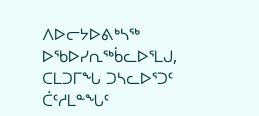ᐱᐅᓕᔭᐅᕕᒃᓴᖅ ᐅᖃᐅᓯᕆᖅᑳᓚᐅᕐᒪᒍ, ᑕᒪᑐᒥᖓ ᑐᓴᓚᐅᕐᑐᑦ ᑖᑦᓱᒪᓐᖓᑦ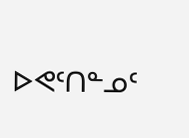ᐅᕙᑦᑎᓐᓄᑦ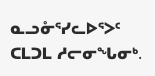ᓇᓗᓁᕐᓯᓚᐅᕐᐳᑦ ᑕᒪᑐᒪ ᓱᓕᓂᖓᓂᒃ.